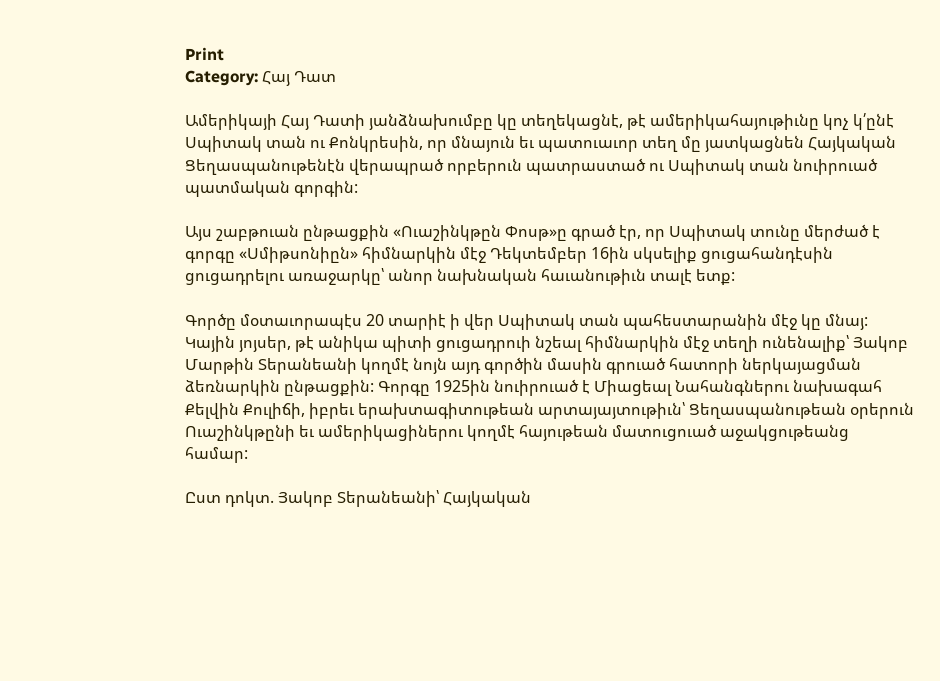Print
Category: Հայ Դատ

Ամերիկայի Հայ Դատի յանձնախումբը կը տեղեկացնէ, թէ ամերիկահայութիւնը կոչ կ՛ընէ Սպիտակ տան ու Քոնկրեսին, որ մնայուն եւ պատուաւոր տեղ մը յատկացնեն Հայկական Ցեղասպանութենէն վերապրած որբերուն պատրաստած ու Սպիտակ տան նուիրուած պատմական գորգին:

Այս շաբթուան ընթացքին «Ուաշինկթըն Փոսթ»ը գրած էր, որ Սպիտակ տունը մերժած է գորգը «Սմիթսոնիըն» հիմնարկին մէջ Դեկտեմբեր 16ին սկսելիք ցուցահանդէսին ցուցադրելու առաջարկը՝ անոր նախնական հաւանութիւն տալէ ետք:

Գործը մօտաւորապէս 20 տարիէ ի վեր Սպիտակ տան պահեստարանին մէջ կը մնայ: Կային յոյսեր, թէ անիկա պիտի ցուցադրուի նշեալ հիմնարկին մէջ տեղի ունենալիք՝ Յակոբ Մարթին Տերանեանի կողմէ նոյն այդ գործին մասին գրուած հատորի ներկայացման ձեռնարկին ընթացքին: Գորգը 1925ին նուիրուած է Միացեալ Նահանգներու նախագահ Քելվին Քուլիճի, իբրեւ երախտագիտութեան արտայայտութիւն՝ Ցեղասպանութեան օրերուն Ուաշինկթընի եւ ամերիկացիներու կողմէ հայութեան մատուցուած աջակցութեանց համար:

Ըստ դոկտ. Յակոբ Տերանեանի՝ Հայկական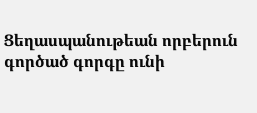Ցեղասպանութեան որբերուն գործած գորգը ունի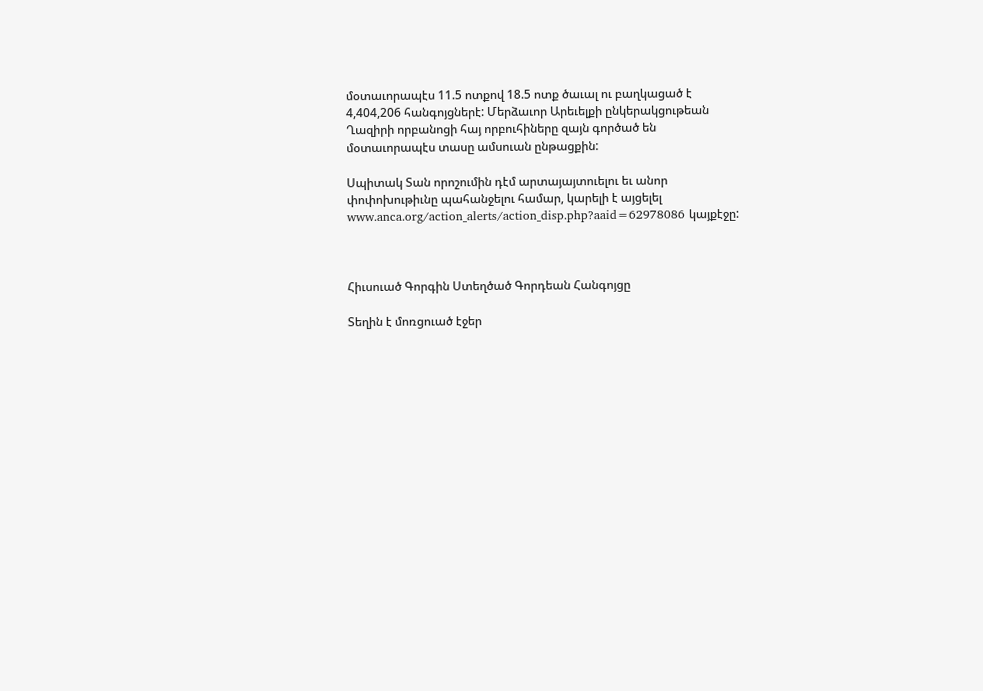մօտաւորապէս 11.5 ոտքով 18.5 ոտք ծաւալ ու բաղկացած է 4,404,206 հանգոյցներէ: Մերձաւոր Արեւելքի ընկերակցութեան Ղազիրի որբանոցի հայ որբուհիները զայն գործած են մօտաւորապէս տասը ամսուան ընթացքին:

Սպիտակ Տան որոշումին դէմ արտայայտուելու եւ անոր փոփոխութիւնը պահանջելու համար, կարելի է այցելել  www.anca.org/action_alerts/action_disp.php?aaid=62978086 կայքէջը:



Հիւսուած Գորգին Ստեղծած Գորդեան Հանգոյցը

Տեղին է մոռցուած էջեր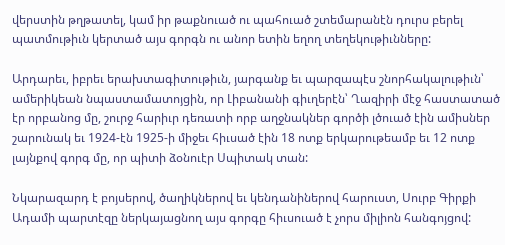վերստին թղթատել, կամ իր թաքնուած ու պահուած շտեմարանէն դուրս բերել պատմութիւն կերտած այս գորգն ու անոր ետին եղող տեղեկութիւնները:

Արդարեւ, իբրեւ երախտագիտութիւն, յարգանք եւ պարզապէս շնորհակալութիւն՝ ամերիկեան նպաստամատոյցին, որ Լիբանանի գիւղերէն՝ Ղազիրի մէջ հաստատած էր որբանոց մը, շուրջ հարիւր դեռատի որբ աղջնակներ գործի լծուած էին ամիսներ շարունակ եւ 1924-էն 1925-ի միջեւ հիւսած էին 18 ոտք երկարութեամբ եւ 12 ոտք լայնքով գորգ մը, որ պիտի ձօնուէր Սպիտակ տան:

Նկարազարդ է բոյսերով, ծաղիկներով եւ կենդանիներով հարուստ, Սուրբ Գիրքի Ադամի պարտէզը ներկայացնող այս գորգը հիւսուած է չորս միլիոն հանգոյցով: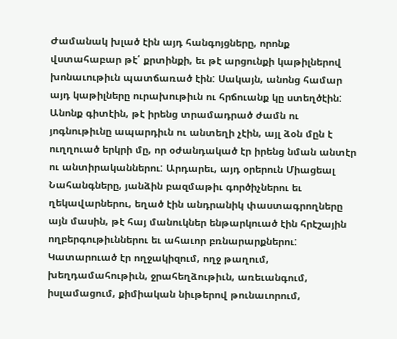Ժամանակ խլած էին այդ հանգոյցները, որոնք վստահաբար թէ՛ քրտինքի, եւ թէ արցունքի կաթիլներով խոնաւութիւն պատճառած էին: Սակայն, անոնց համար այդ կաթիլները ուրախութիւն ու հրճուանք կը ստեղծէին: Անոնք գիտէին, թէ իրենց տրամադրած ժամն ու յոգնութիւնը ապարդիւն ու անտեղի չէին, այլ ձօն մըն է ուղղուած երկրի մը, որ օժանդակած էր իրենց նման անտէր ու անտիրականներու: Արդարեւ, այդ օրերուն Միացեալ Նահանգները, յանձին բազմաթիւ գործիչներու եւ ղեկավարներու, եղած էին անդրանիկ փաստագրողները այն մասին, թէ հայ մանուկներ ենթարկուած էին հրէշային ողբերգութիւններու եւ ահաւոր բռնարարքներու: Կատարուած էր ողջակիզում, ողջ թաղում, խեղդամահութիւն, ջրահեղձութիւն, առեւանգում, իսլամացում, քիմիական նիւթերով թունաւորում,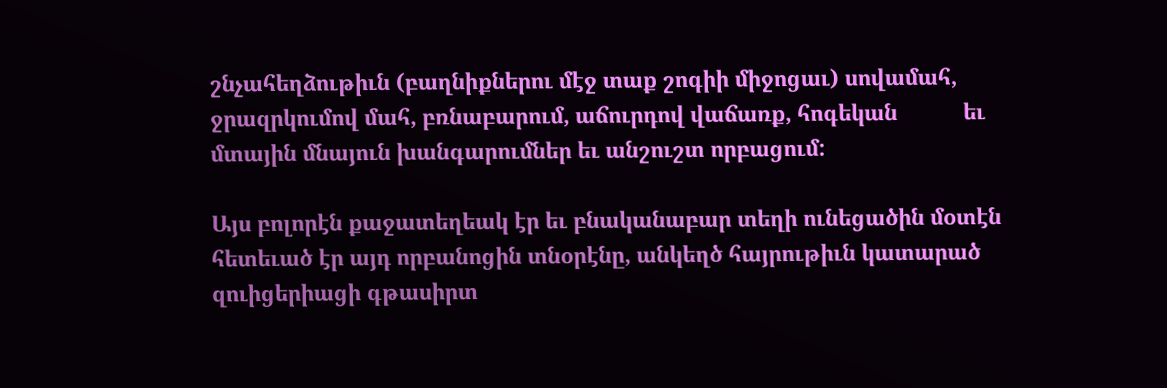շնչահեղձութիւն (բաղնիքներու մէջ տաք շոգիի միջոցաւ) սովամահ, ջրազրկումով մահ, բռնաբարում, աճուրդով վաճառք, հոգեկան           եւ մտային մնայուն խանգարումներ եւ անշուշտ որբացում:

Այս բոլորէն քաջատեղեակ էր եւ բնականաբար տեղի ունեցածին մօտէն հետեւած էր այդ որբանոցին տնօրէնը, անկեղծ հայրութիւն կատարած զուիցերիացի գթասիրտ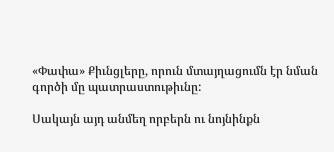«Փափա» Քիւնցլերը, որուն մտայղացումն էր նման գործի մը պատրաստութիւնը:

Սակայն այդ անմեղ որբերն ու նոյնինքն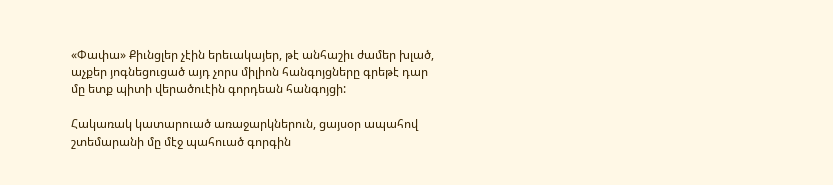«Փափա» Քիւնցլեր չէին երեւակայեր, թէ անհաշիւ ժամեր խլած, աչքեր յոգնեցուցած այդ չորս միլիոն հանգոյցները գրեթէ դար մը ետք պիտի վերածուէին գորդեան հանգոյցի:

Հակառակ կատարուած առաջարկներուն, ցայսօր ապահով շտեմարանի մը մէջ պահուած գորգին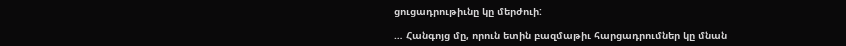ցուցադրութիւնը կը մերժուի:

… Հանգոյց մը, որուն ետին բազմաթիւ հարցադրումներ կը մնան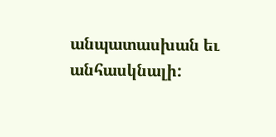անպատասխան եւ անհասկնալի: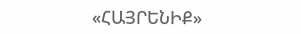«ՀԱՅՐԵՆԻՔ»